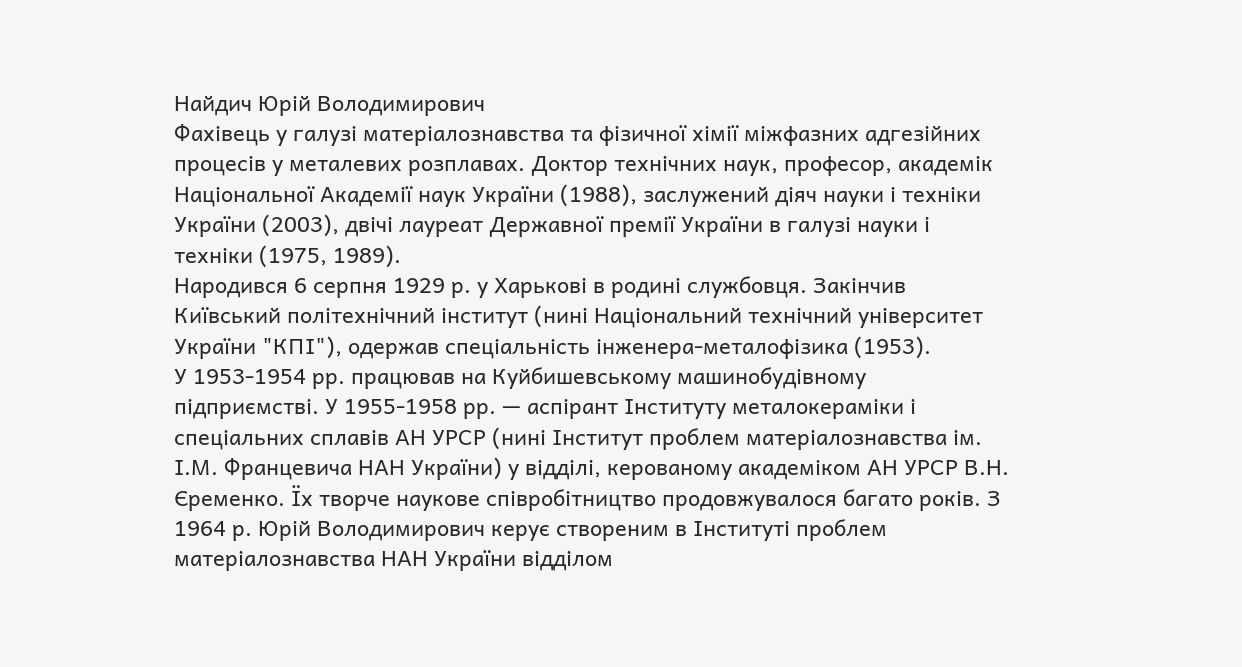Найдич Юрій Володимирович
Фахівець у галузі матеріалознавства та фізичної хімії міжфазних адгезійних процесів у металевих розплавах. Доктор технічних наук, професор, академік Національної Академії наук України (1988), заслужений діяч науки і техніки України (2003), двічі лауреат Державної премії України в галузі науки і техніки (1975, 1989).
Народився 6 серпня 1929 р. у Харькові в родині службовця. Закінчив Київський політехнічний інститут (нині Національний технічний університет України "КПІ"), одержав спеціальність інженера-металофізика (1953).
У 1953-1954 рр. працював на Куйбишевському машинобудівному підприємстві. У 1955-1958 рр. — аспірант Інституту металокераміки і спеціальних сплавів АН УРСР (нині Інститут проблем матеріалознавства ім. І.М. Францевича НАН України) у відділі, керованому академіком АН УРСР В.Н. Єременко. Їх творче наукове співробітництво продовжувалося багато років. З 1964 р. Юрій Володимирович керує створеним в Інституті проблем матеріалознавства НАН України відділом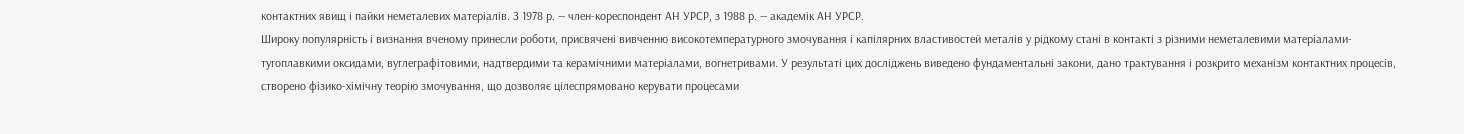контактних явищ і пайки неметалевих матеріалів. З 1978 р. — член-кореспондент АН УРСР, з 1988 р. — академік АН УРСР.
Широку популярність і визнання вченому принесли роботи, присвячені вивченню високотемпературного змочування і капілярних властивостей металів у рідкому стані в контакті з різними неметалевими матеріалами-тугоплавкими оксидами, вуглеграфітовими, надтвердими та керамічними матеріалами, вогнетривами. У результаті цих досліджень виведено фундаментальні закони, дано трактування і розкрито механізм контактних процесів, створено фізико-хімічну теорію змочування, що дозволяє цілеспрямовано керувати процесами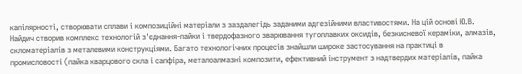капілярності, створювати сплави і композиційні матеріали з заздалегідь заданими адгезійними властивостями. На цій основі Ю.В. Найдич створив комплекс технологій з'єднання-пайки і твердофазного зварювання тугоплавких оксидів, безкисневої кераміки, алмазів, скломатеріалів з металевими конструкціями. Багато технологічних процесів знайшли широке застосування на практиці в промисловості (пайка кварцового скла і сапфіра, металоалмазні композити, ефективний інструмент з надтвердих матеріалів, пайка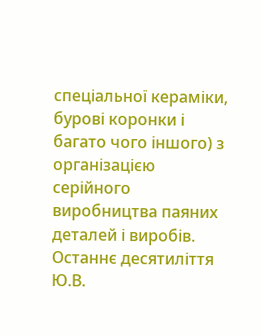спеціальної кераміки, бурові коронки і багато чого іншого) з організацією серійного виробництва паяних деталей і виробів.
Останнє десятиліття Ю.В.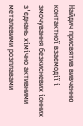Найдич присвятив вивченню контактної взаємодії і змочування безкисневих іонних з'єднань хімічно активними металевими розплавами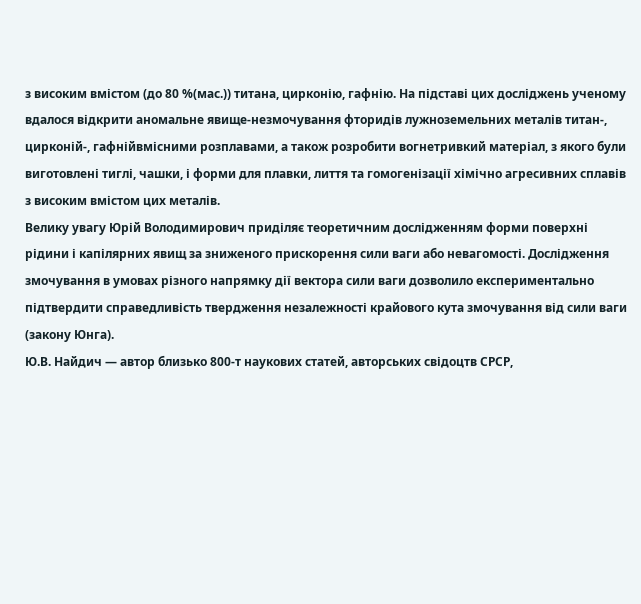з високим вмістом (до 80 %(мас.)) титана, цирконію, гафнію. На підставі цих досліджень ученому вдалося відкрити аномальне явище-незмочування фторидів лужноземельних металів титан-, цирконій-, гафнійвмісними розплавами, а також розробити вогнетривкий матеріал, з якого були виготовлені тиглі, чашки, і форми для плавки, лиття та гомогенізації хімічно агресивних сплавів з високим вмістом цих металів.
Велику увагу Юрій Володимирович приділяє теоретичним дослідженням форми поверхні рідини і капілярних явищ за зниженого прискорення сили ваги або невагомості. Дослідження змочування в умовах різного напрямку дії вектора сили ваги дозволило експериментально підтвердити справедливість твердження незалежності крайового кута змочування від сили ваги (закону Юнга).
Ю.В. Найдич — автор близько 800-т наукових статей, авторських свідоцтв СРСР,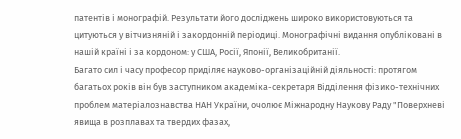патентів і монографій. Результати його досліджень широко використовуються та цитуються у вітчизняній і закордонній періодиці. Монографічні видання опубліковані в нашій країні і за кордоном: у США, Росії, Японії, Великобританії.
Багато сил і часу професор приділяє науково-організаційній діяльності: протягом багатьох років він був заступником академіка-секретаря Відділення фізико-технічних проблем матеріалознавства НАН України, очолює Міжнародну Наукову Раду "Поверхневі явища в розплавах та твердих фазах,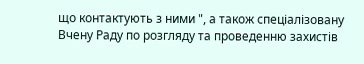що контактують з ними ", а також спеціалізовану Вчену Раду по розгляду та проведенню захистів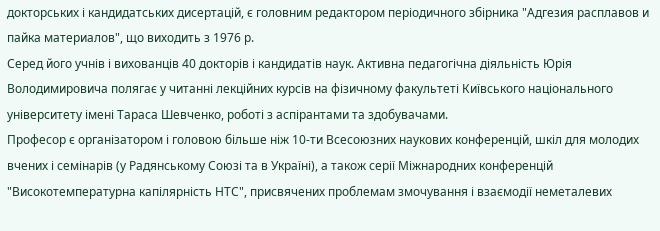докторських і кандидатських дисертацій, є головним редактором періодичного збірника "Адгезия расплавов и пайка материалов", що виходить з 1976 р.
Серед його учнів і вихованців 40 докторів і кандидатів наук. Активна педагогічна діяльність Юрія Володимировича полягає у читанні лекційних курсів на фізичному факультеті Київського національного університету імені Тараса Шевченко, роботі з аспірантами та здобувачами.
Професор є організатором і головою більше ніж 10-ти Всесоюзних наукових конференцій, шкіл для молодих вчених і семінарів (у Радянському Союзі та в Україні), а також серії Міжнародних конференцій "Високотемпературна капілярність НТС", присвячених проблемам змочування і взаємодії неметалевих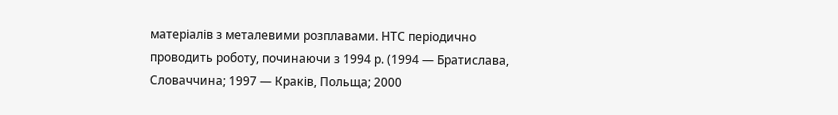матеріалів з металевими розплавами. НТС періодично проводить роботу, починаючи з 1994 р. (1994 — Братислава, Словаччина; 1997 — Краків, Польща; 2000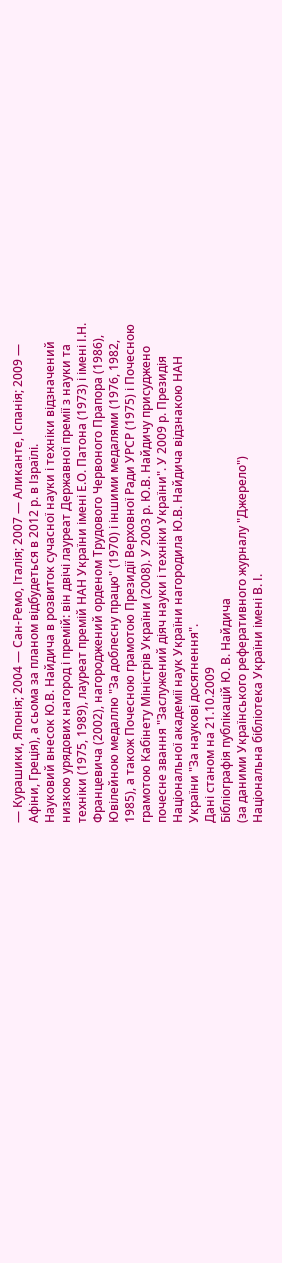— Курашики, Японія; 2004 — Сан-Ремо, Італія; 2007 — Аликанте, Іспанія; 2009 — Афіни, Греція), а сьома за планом відбудеться в 2012 р. в Ізраїлі.
Науковий внесок Ю.В. Найдича в розвиток сучасної науки і техніки відзначений низкою урядових нагород і премій: він двічі лауреат Державної премії з науки та техніки (1975, 1989), лауреат премій НАН України імені Е.О. Патона (1973) і імені І.Н. Францевича (2002), нагороджений орденом Трудового Червоного Прапора (1986), Ювілейною медаллю "За доблесну працю" (1970) і іншими медалями (1976, 1982, 1985), а також Почесною грамотою Президії Верховної Ради УРСР (1975) і Почесною грамотою Кабінету Міністрів України (2008). У 2003 р. Ю.В. Найдичу присуджено почесне звання "Заслужений діяч науки і техніки України". У 2009 р. Президія Національної академії наук України нагородила Ю.В. Найдича відзнакою НАН України "За наукові досягнення".
Дані станом на 21.10.2009
Бібліографія публікацій Ю. В. Найдича
(за даними Українського реферативного журналу "Джерело")
Національна бібліотека України імені В. І.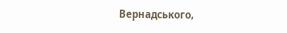Вернадського,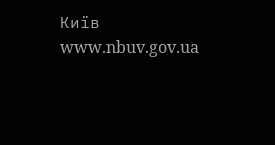Київ
www.nbuv.gov.ua